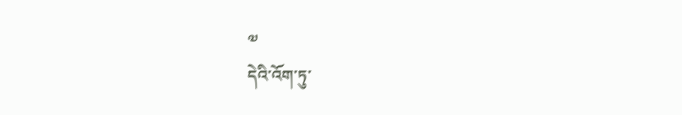༧
དེའི་འོག་ཏུ་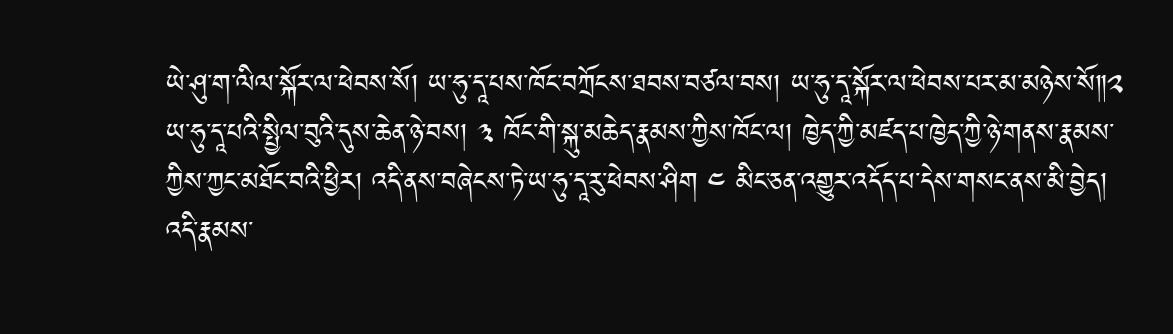ཡེ་ཤུ་ག་ལིལ་སྐོར་ལ་ཕེབས་སོ། ཡ་ཧུ་དཱ་པས་ཁོང་བཀྲོངས་ཐབས་བཙལ་བས། ཡ་ཧུ་དཱ་སྐོར་ལ་ཕེབས་པར་མ་མཉེས་སོ༎༢ ཡ་ཧུ་དཱ་པའི་སྤྱིལ་བུའི་དུས་ཆེན་ཉེ་བས། ༣ ཁོང་གི་སྐུ་མཆེད་རྣམས་ཀྱིས་ཁོང་ལ། ཁྱེད་ཀྱི་མཛད་པ་ཁྱེད་ཀྱི་ཉེ་གནས་རྣམས་ཀྱིས་ཀྱང་མཐོང་བའི་ཕྱིར། འདི་ནས་བཞེངས་ཏེ་ཡ་ཧུ་དཱ་རུ་ཕེབས་ཤིག ༤ མིང་ཅན་འགྱུར་འདོད་པ་དེས་གསང་ནས་མི་བྱེད། འདི་རྣམས་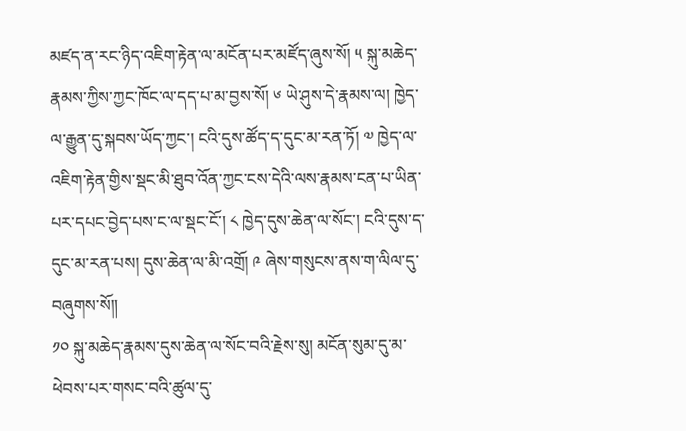མཛད་ན་རང་ཉིད་འཇིག་རྟེན་ལ་མངོན་པར་མཛོད་ཞུས་སོ། ༥ སྐུ་མཆེད་རྣམས་ཀྱིས་ཀྱང་ཁོང་ལ་དད་པ་མ་བྱས་སོ། ༦ ཡེ་ཤུས་དེ་རྣམས་ལ། ཁྱེད་ལ་རྒྱུན་དུ་སྐབས་ཡོད་ཀྱང་། ངའི་དུས་ཚོད་ད་དུང་མ་རན་ཏོ། ༧ ཁྱེད་ལ་འཇིག་རྟེན་གྱིས་སྡང་མི་ཐུབ་འོན་ཀྱང་ངས་དེའི་ལས་རྣམས་ངན་པ་ཡིན་པར་དཔང་བྱེད་པས་ང་ལ་སྡང་ངོ་། ༨ ཁྱེད་དུས་ཆེན་ལ་སོང་། ངའི་དུས་ད་དུང་མ་རན་པས། དུས་ཆེན་ལ་མི་འགྲོ། ༩ ཞེས་གསུངས་ནས་ག་ལིལ་དུ་བཞུགས་སོ༎
༡༠ སྐུ་མཆེད་རྣམས་དུས་ཆེན་ལ་སོང་བའི་རྗེས་སུ། མངོན་སུམ་དུ་མ་ཕེབས་པར་གསང་བའི་ཚུལ་དུ་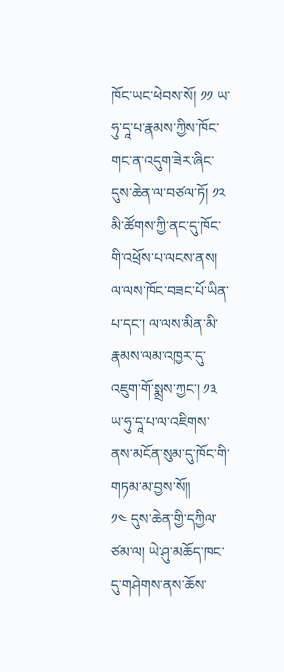ཁོང་ཡང་ཕེབས་སོ། ༡༡ ཡ་ཧུ་དཱ་པ་རྣམས་ཀྱིས་ཁོང་གང་ན་འདུག་ཟེར་ཞིང་དུས་ཆེན་ལ་བཙལ་ཏོ། ༡༢ མི་ཚོགས་ཀྱི་ནང་དུ་ཁོང་གི་འཕྲོས་པ་ལངས་ནས། ལ་ལས་ཁོང་བཟང་པོ་ཡིན་པ་དང་། ལ་ལས་མིན་མི་རྣམས་ལམ་འཁྱར་དུ་འཇུག་གོ་སྨྲས་ཀྱང་། ༡༣ ཡ་ཧུ་དཱ་པ་ལ་འཇིགས་ནས་མངོན་སུམ་དུ་ཁོང་གི་གཏམ་མ་བྱས་སོ༎
༡༤ དུས་ཆེན་གྱི་དཀྱིལ་ཙམ་ལ། ཡེ་ཤུ་མཆོད་ཁང་དུ་གཤེགས་ནས་ཆོས་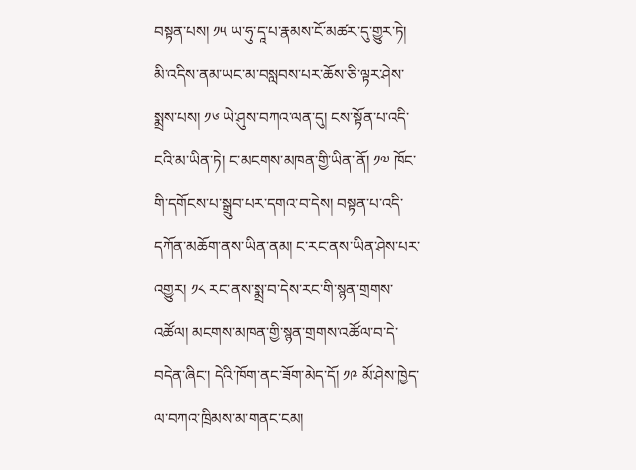བསྟན་པས། ༡༥ ཡ་ཧུ་དཱ་པ་རྣམས་ངོ་མཚར་དུ་གྱུར་ཏེ། མི་འདིས་ནམ་ཡང་མ་བསླབས་པར་ཆོས་ཅི་ལྟར་ཤེས་སྨྲས་པས། ༡༦ ཡེ་ཤུས་བཀའ་ལན་དུ། ངས་སྟོན་པ་འདི་ངའི་མ་ཡིན་ཏེ། ང་མངགས་མཁན་གྱི་ཡིན་ནོ། ༡༧ ཁོང་གི་དགོངས་པ་སྒྲུབ་པར་དགའ་བ་དེས། བསྟན་པ་འདི་དཀོན་མཆོག་ནས་ཡིན་ནམ། ང་རང་ནས་ཡིན་ཤེས་པར་འགྱུར། ༡༨ རང་ནས་སྨྲ་བ་དེས་རང་གི་སྙན་གྲགས་འཚོལ། མངགས་མཁན་གྱི་སྙན་གྲགས་འཚོལ་བ་དེ་བདེན་ཞིང་། དེའི་ཁོག་ནང་ཟོག་མེད་དོ། ༡༩ མོ་ཤེས་ཁྱེད་ལ་བཀའ་ཁྲིམས་མ་གནང་ངམ།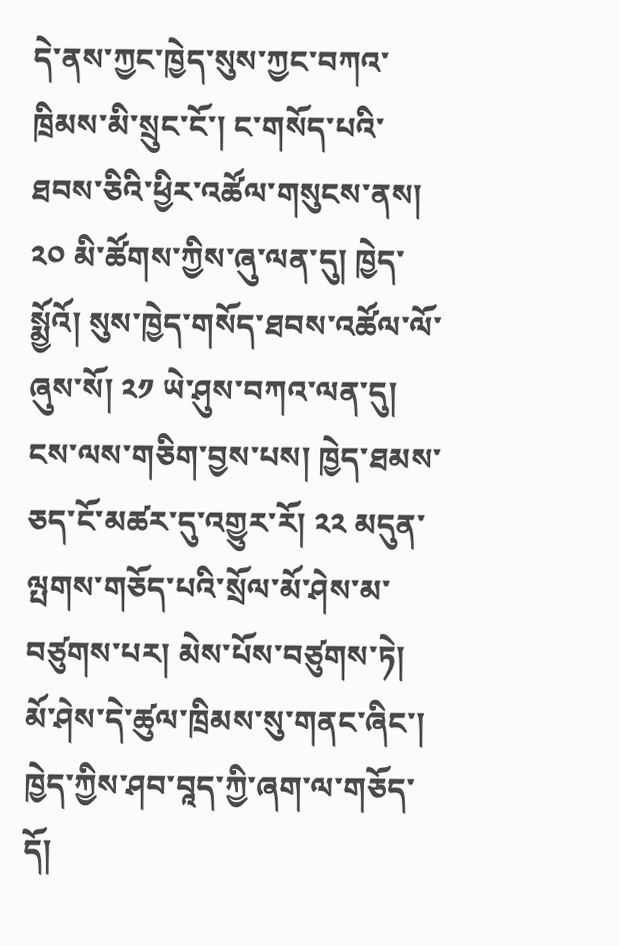དེ་ནས་ཀྱང་ཁྱེད་སུས་ཀྱང་བཀའ་ཁྲིམས་མི་སྲུང་ངོ་། ང་གསོད་པའི་ཐབས་ཅིའི་ཕྱིར་འཚོལ་གསུངས་ནས། ༢༠ མི་ཚོགས་ཀྱིས་ཞུ་ལན་དུ། ཁྱེད་སྨྱོའོ། སུས་ཁྱེད་གསོད་ཐབས་འཚོལ་ལོ་ཞུས་སོ། ༢༡ ཡེ་ཤུས་བཀའ་ལན་དུ། ངས་ལས་གཅིག་བྱས་པས། ཁྱེད་ཐམས་ཅད་ངོ་མཚར་དུ་འགྱུར་རོ། ༢༢ མདུན་ལྤགས་གཅོད་པའི་སྲོལ་མོ་ཤེས་མ་བཙུགས་པར། མེས་པོས་བཙུགས་ཏེ། མོ་ཤེས་དེ་ཚུལ་ཁྲིམས་སུ་གནང་ཞིང་། ཁྱེད་ཀྱིས་ཤབ་བཱད་ཀྱི་ཞག་ལ་གཅོད་དོ།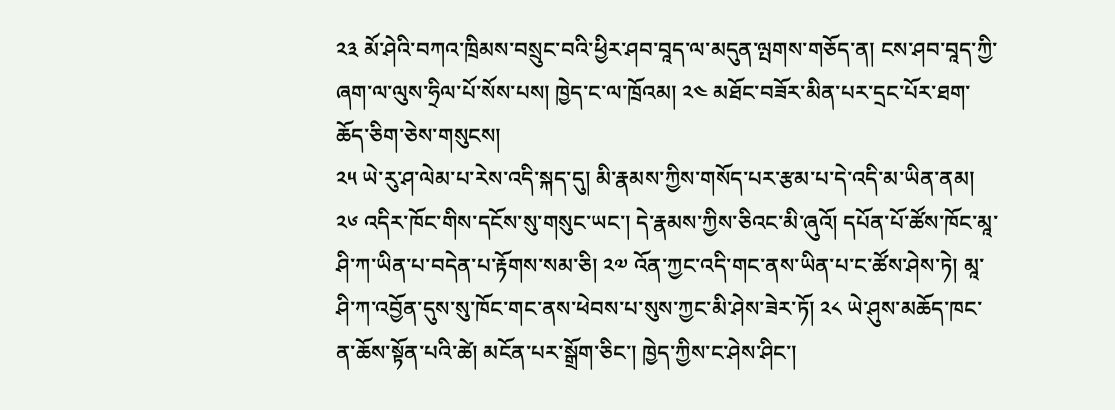༢༣ མོ་ཤེའི་བཀའ་ཁྲིམས་བསྲུང་བའི་ཕྱིར་ཤབ་བཱད་ལ་མདུན་ལྤགས་གཅོད་ན། ངས་ཤབ་བཱད་ཀྱི་ཞག་ལ་ལུས་ཧྲིལ་པོ་སོས་པས། ཁྱེད་ང་ལ་ཁྲོའམ། ༢༤ མཐོང་བཟོར་མིན་པར་དྲང་པོར་ཐག་ཆོད་ཅིག་ཅེས་གསུངས།
༢༥ ཡེ་རུ་ཤ་ལེམ་པ་རེས་འདི་སྐད་དུ། མི་རྣམས་ཀྱིས་གསོད་པར་རྩམ་པ་དེ་འདི་མ་ཡིན་ནམ། ༢༦ འདིར་ཁོང་གིས་དངོས་སུ་གསུང་ཡང་། དེ་རྣམས་ཀྱིས་ཅིའང་མི་ཞུའོ། དཔོན་པོ་ཚོས་ཁོང་མཱ་ཤི་ཀ་ཡིན་པ་བདེན་པ་རྟོགས་སམ་ཅི། ༢༧ འོན་ཀྱང་འདི་གང་ནས་ཡིན་པ་ང་ཚོས་ཤེས་ཏེ། མཱ་ཤི་ཀ་འབྱོན་དུས་སུ་ཁོང་གང་ནས་ཕེབས་པ་སུས་ཀྱང་མི་ཤེས་ཟེར་ཏོ། ༢༨ ཡེ་ཤུས་མཆོད་ཁང་ན་ཆོས་སྟོན་པའི་ཚེ། མངོན་པར་སྒྲོག་ཅིང་། ཁྱེད་ཀྱིས་ང་ཤེས་ཤིང་།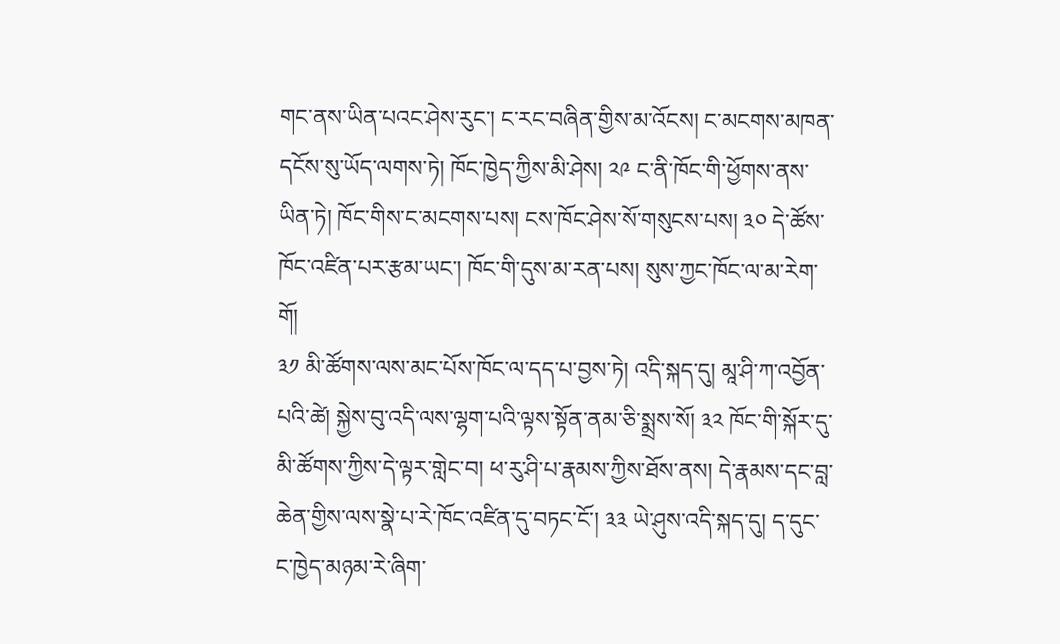གང་ནས་ཡིན་པའང་ཤེས་རུང་། ང་རང་བཞིན་གྱིས་མ་འོངས། ང་མངགས་མཁན་དངོས་སུ་ཡོད་ལགས་ཏེ། ཁོང་ཁྱེད་ཀྱིས་མི་ཤེས། ༢༩ ང་ནི་ཁོང་གི་ཕྱོགས་ནས་ཡིན་ཏེ། ཁོང་གིས་ང་མངགས་པས། ངས་ཁོང་ཤེས་སོ་གསུངས་པས། ༣༠ དེ་ཚོས་ཁོང་འཛིན་པར་རྩམ་ཡང་། ཁོང་གི་དུས་མ་རན་པས། སུས་ཀྱང་ཁོང་ལ་མ་རེག་གོ།
༣༡ མི་ཚོགས་ལས་མང་པོས་ཁོང་ལ་དད་པ་བྱས་ཏེ། འདི་སྐད་དུ། མཱ་ཤི་ཀ་འབྱོན་པའི་ཚེ། སྐྱེས་བུ་འདི་ལས་ལྷག་པའི་ལྟས་སྟོན་ནམ་ཅི་སྨྲས་སོ། ༣༢ ཁོང་གི་སྐོར་དུ་མི་ཚོགས་ཀྱིས་དེ་ལྟར་གླེང་བ། ཕ་རུ་ཤི་པ་རྣམས་ཀྱིས་ཐོས་ནས། དེ་རྣམས་དང་བླ་ཆེན་གྱིས་ལས་སྣེ་པ་རེ་ཁོང་འཛིན་དུ་བཏང་ངོ་། ༣༣ ཡེ་ཤུས་འདི་སྐད་དུ། ད་དུང་ང་ཁྱེད་མཉམ་རེ་ཞིག་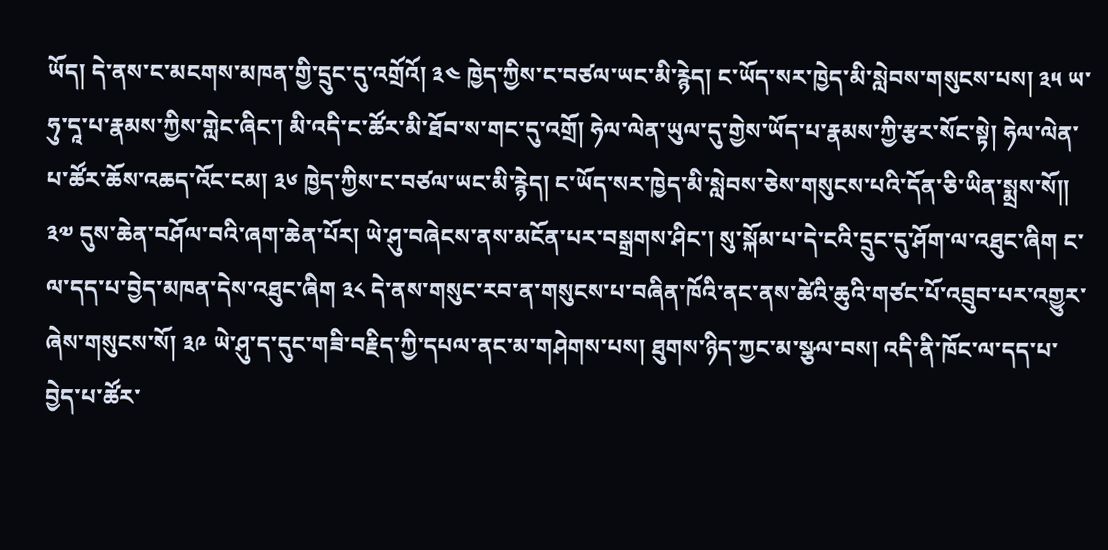ཡོད། དེ་ནས་ང་མངགས་མཁན་གྱི་དྲུང་དུ་འགྲོའོ། ༣༤ ཁྱེད་ཀྱིས་ང་བཙལ་ཡང་མི་རྙེད། ང་ཡོད་སར་ཁྱེད་མི་སླེབས་གསུངས་པས། ༣༥ ཡ་ཧུ་དཱ་པ་རྣམས་ཀྱིས་གླེང་ཞིང་། མི་འདི་ང་ཚོར་མི་ཐོབ་ས་གང་དུ་འགྲོ། ཧེལ་ལེན་ཡུལ་དུ་གྱེས་ཡོད་པ་རྣམས་ཀྱི་རྩར་སོང་སྟེ། ཧེལ་ལེན་པ་ཚོར་ཆོས་འཆད་འོང་ངམ། ༣༦ ཁྱེད་ཀྱིས་ང་བཙལ་ཡང་མི་རྙེད། ང་ཡོད་སར་ཁྱེད་མི་སླེབས་ཅེས་གསུངས་པའི་དོན་ཅི་ཡིན་སྨྲས་སོ༎
༣༧ དུས་ཆེན་བཤོལ་བའི་ཞག་ཆེན་པོར། ཡེ་ཤུ་བཞེངས་ནས་མངོན་པར་བསྒྲགས་ཤིང་། སུ་སྐོམ་པ་དེ་ངའི་དྲུང་དུ་ཤོག་ལ་འཐུང་ཞིག ང་ལ་དད་པ་བྱེད་མཁན་དེས་འཐུང་ཞིག ༣༨ དེ་ནས་གསུང་རབ་ན་གསུངས་པ་བཞིན་ཁོའི་ནང་ནས་ཚེའི་ཆུའི་གཙང་པོ་འབྲུབ་པར་འགྱུར་ཞེས་གསུངས་སོ། ༣༩ ཡེ་ཤུ་ད་དུང་གཟི་བརྗིད་ཀྱི་དཔལ་ནང་མ་གཤེགས་པས། ཐུགས་ཉིད་ཀྱང་མ་སྩལ་བས། འདི་ནི་ཁོང་ལ་དད་པ་བྱེད་པ་ཚོར་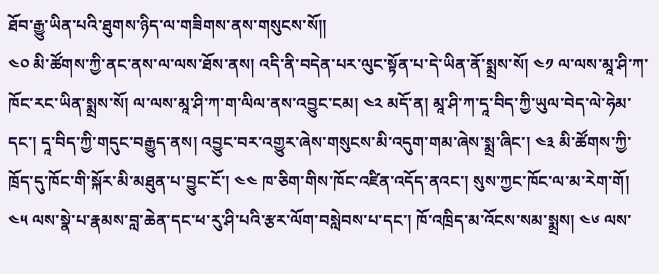ཐོབ་རྒྱུ་ཡིན་པའི་ཐུགས་ཉིད་ལ་གཟིགས་ནས་གསུངས་སོ༎
༤༠ མི་ཚོགས་ཀྱི་ནང་ནས་ལ་ལས་ཐོས་ནས། འདི་ནི་བདེན་པར་ལུང་སྟོན་པ་དེ་ཡིན་ནོ་སྨྲས་སོ། ༤༡ ལ་ལས་མཱ་ཤི་ཀ་ཁོང་རང་ཡིན་སྨྲས་སོ། ལ་ལས་མཱ་ཤི་ཀ་ག་ལིལ་ནས་འབྱུང་ངམ། ༤༢ མདོ་ན། མཱ་ཤི་ཀ་དཱ་བིད་ཀྱི་ཡུལ་བེད་ལེ་ཧེམ་དང་། དཱ་བིད་ཀྱི་གདུང་བརྒྱུད་ནས། འབྱུང་བར་འགྱུར་ཞེས་གསུངས་མི་འདུག་གམ་ཞེས་སྨྲ་ཞིང་། ༤༣ མི་ཚོགས་ཀྱི་ཁྲོད་དུ་ཁོང་གི་སྐོར་མི་མཐུན་པ་བྱུང་ངོ་། ༤༤ ཁ་ཅིག་གིས་ཁོང་འཛིན་འདོད་ནའང་། སུས་ཀྱང་ཁོང་ལ་མ་རེག་གོ།
༤༥ ལས་སྣེ་པ་རྣམས་བླ་ཆེན་དང་ཕ་རུ་ཤི་པའི་རྩར་ལོག་བསླེབས་པ་དང་། ཁོ་འཁྲིད་མ་འོངས་སམ་སྨྲས། ༤༦ ལས་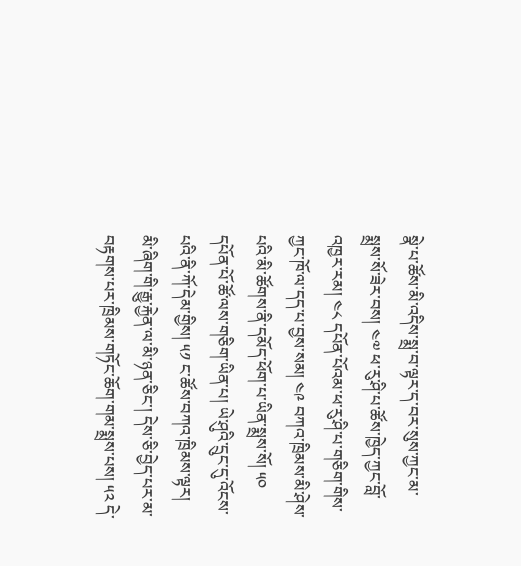སྣེ་པ་ཚོས་མི་འདིས་སྨྲ་བ་ལྟར་ད་བར་སུས་ཀྱང་མ་སྨྲས་སོ་ཟེར་བས། ༤༧ ཕ་རུ་ཤི་པ་ཚོས་ཁྱེད་ཀྱང་བློ་འཁྱར་རམ། ༤༨ དཔོན་པོའམ་ཕ་རུ་ཤི་པ་གཅིག་གིས་ཀྱང་ཁོ་ལ་དད་པ་བྱས་སམ། ༤༩ བཀའ་ཁྲིམས་མི་ཤེས་པའི་མི་ཚོགས་ནི་དམོད་ཕོག་པ་ཡིན་སྨྲས་སོ། ༥༠ དཔོན་པོ་ཚོ་ལས་གཅིག་ཡིན་པ། ཡེ་ཤུའི་དྲུང་དུ་འོངས་པའི་ནི་ཀོ་དེམ་གྱིས། ༥༡ ང་ཚོས་བཀའ་ཁྲིམས་ལྟར། མི་ཞིག་གི་རྒྱུ་རྐྱེན་ལ་མི་ཉན་ཅིང་། དེས་ཅི་བྱེད་པར་མ་བརྟགས་པར་ཁྲིམས་གཏོང་ཆོག་གམ་སྨྲས་པས། ༥༢ དེ་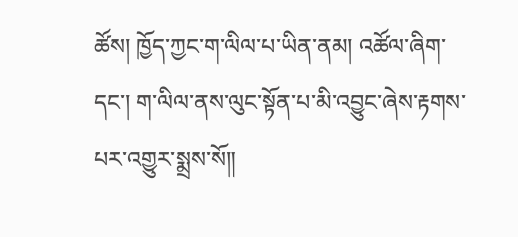ཚོས། ཁྱོད་ཀྱང་ག་ལིལ་པ་ཡིན་ནམ། འཚོལ་ཞིག་དང་། ག་ལིལ་ནས་ལུང་སྟོན་པ་མི་འབྱུང་ཞེས་རྟགས་པར་འགྱུར་སྨྲས་སོ༎